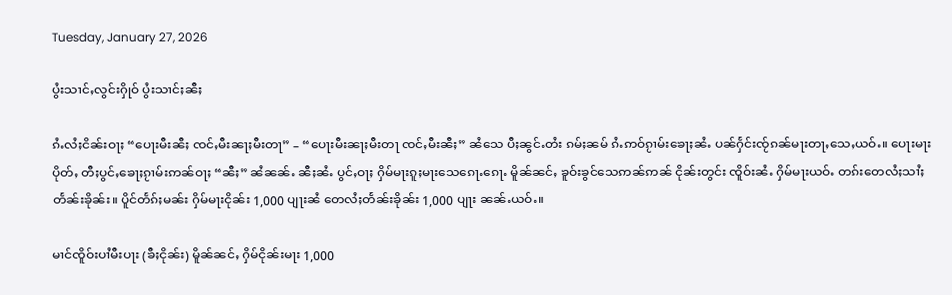Tuesday, January 27, 2026

ပွႆးသၢင်ႇလွင်းႁိုဝ် ပွႆးသၢင်ႈၼီႈ

ၵႆႉလႆႈငိၼ်းဝႃႈ “ပေႃးမီးၼီႈ ၸင်ႇမီးၼႃႈမီးတႃ” – “ပေႃးမီးၼႃႈမီးတႃ ၸင်ႇမီးၼီႈ” ၼႆသေ ပီႈၼွင်ႉတႆး ၵမ်ႈၼမ် ၵႆႉဢဝ်ၵႂၢမ်းၶေႃႈၼႆႉ ပၼ်ႁႅင်းၸႂ်ၵၼ်မႃးတႃႇသေႇယဝ်ႉ။ ပေႃးမႃးပိုတ်ႇ တီႈပွင်ႇၶေႃႈၵႂၢမ်းဢၼ်ဝႃႈ “ၼီႈ” ၼႆၼၼ်ႉ ၼီႈၼႆႉ ပွင်ႇဝႃႈ ႁိမ်မႃးၵူႈမႃးသေၵေႃႉၵေႃႉ မိူၼ်ၼင်ႇ ၶူဝ်းၶွင်သေဢၼ်ဢၼ် ငိုၼ်းတွင်း ၸိူဝ်းၼႆႉ ႁိမ်မႃးယဝ်ႉ တၵ်းတေလႆႈသၢႆႈတႅၼ်းၶိုၼ်း။ ပိူင်တႅၵ်ႈမၼ်း ႁိမ်မႃးငိုၼ်း 1,000 ပျႃးၼႆ တေလႆႈတႅၼ်းၶိုၼ်း 1,000 ပျႃး ၼၼ်ႉယဝ်ႉ။

မၢင်ၸိူဝ်းပၢႆမီးပႃး (ၶီႈငိုၼ်း) မိူၼ်ၼင်ႇ ႁိမ်ငိုၼ်းမႃး 1,000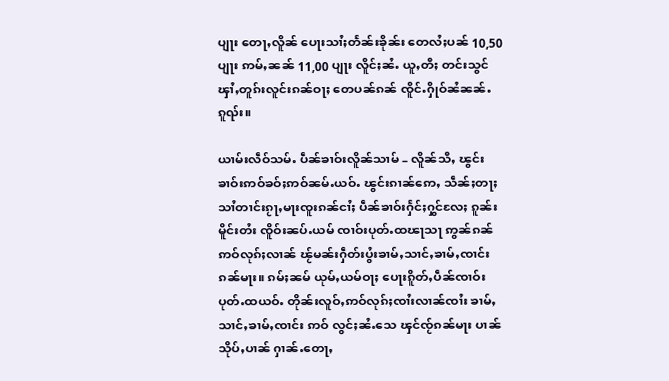ပျႃး တေႃႇလိူၼ် ပေႃးသၢႆႈတႅၼ်းၶိုၼ်း တေလႆႈပၼ် 10,50 ပျႃး ဢမ်ႇၼၼ် 11,00 ပျႃး လိူင်ႈၼႆႉ ယူႇတီႈ တင်းသွင်ၾၢႆႇတူၵ်းလူင်းၵၼ်ဝႃႈ တေပၼ်ၵၼ် ၸိူင်ႉႁိုဝ်ၼႆၼၼ်ႉၵူၺ်း။

ယၢမ်းလဵဝ်သမ်ႉ ပဵၼ်ၶၢဝ်းလိူၼ်သၢမ် – လိူၼ်သီႇ ၽွင်းၶၢဝ်းဢဝ်ၶဝ်ႈဢဝ်ၼမ်ႉယဝ်ႉ ၽွင်းၵၢၼ်ဢေႇ သဵၼ်ႈတႃႈသၢႆတၢင်းၵႂႃႇမႃးၸူးၵၼ်ငၢႆႈ ပဵၼ်ၶၢဝ်းႁႅင်ႈႁွင်လႄႈ ၵူၼ်းမိူင်းတႆး ၸိူဝ်းၼပ်ႉယမ် ၸၢဝ်းပုတ်ႉထၽႃသႃ ဢွၼ်ၵၼ်ဢဝ်လုၵ်ႈလၢၼ် ၽႂ်မၼ်းႁဵတ်းပွႆးၶၢမ်ႇသၢင်ႇၶၢမ်ႇၸၢင်းၵၼ်မႃး။ ၵမ်ႈၼမ် ယုမ်ႇယမ်ဝႃႈ ပေႃးၵိူတ်ႇပဵၼ်ၸၢဝ်းပုတ်ႉထယဝ်ႉ တိုၼ်းလူဝ်ႇဢဝ်လုၵ်ႈၸၢႆးလၢၼ်ၸၢႆး ၶၢမ်ႇသၢင်ႇၶၢမ်ႇၸၢင်း ဢဝ် လွင်ႈၼႆႉသေ ၾင်ၸႂ်ၵၼ်မႃး ပၢၼ်သိုပ်ႇပၢၼ် ႁၢၼ်ႉတေႃႇ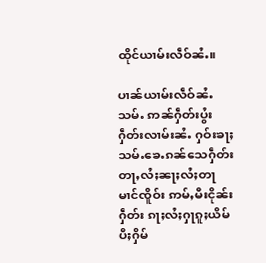ထိုင်ယၢမ်းလဵဝ်ၼႆႉ။

ပၢၼ်ယၢမ်းလဵဝ်ၼႆႉသမ်ႉ ဢၼ်ႁဵတ်းပွႆးႁဵတ်းလၢမ်းၼႆႉ ႁဝ်းၶႃႈသမ်ႉၶေႉၵၼ်သေႁဵတ်း တႃႇလႆႈၼႃႈလႆႈတႃ မၢင်ၸိူဝ်း ဢမ်ႇမီးငိုၼ်းႁဵတ်း ၵႃႈလႆႈႁႃၵူႈယိမ်ပီႈႁိမ်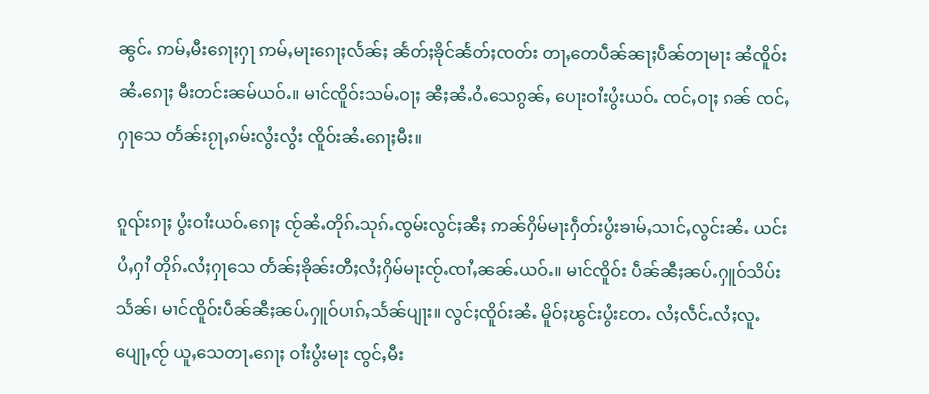ၼွင်ႉ ဢမ်ႇမီးၵေႃႈႁႃ ဢမ်ႇမႃးၵေႃႈလႅၼ်ႈ ၼႅတ်ႈၶိုင်ၼႅတ်ႈၸတ်း တႃႇတေပဵၼ်ၼႃႈပဵၼ်တႃမႃး ၼႆၸိူဝ်းၼႆႉၵေႃႈ မီးတင်းၼမ်ယဝ်ႉ။ မၢင်ၸိူဝ်းသမ်ႉဝႃႈ ၼီႈၼႆႉဝႆႉသေၵွၼ်ႇ ပေႃးဝၢႆးပွႆးယဝ်ႉ ၸင်ႇဝႃႈ ၵၼ် ၸင်ႇႁႃသေ တႅၼ်းၵႂႃႇၵမ်းလွႆးလွႆး ၸိူဝ်းၼႆႉၵေႃႈမီး။

ၵူၺ်းၵႃႈ ပွႆးဝၢႆးယဝ်ႉၵေႃႈ ၸႂ်ၼႆႉတိုၵ်ႉသုၵ်ႉၸွမ်းလွင်ႈၼီႈ ဢၼ်ႁိမ်မႃးႁဵတ်းပွႆးၶၢမ်ႇသၢင်ႇလွင်းၼႆႉ ယင်းပႆႇႁၢႆ တိုၵ်ႉလႆႈႁႃသေ တႅၼ်ႈၶိုၼ်းတီႈလႆႈႁိမ်မႃးၸႂ်ႉၸၢႆႇၼၼ်ႉယဝ်ႉ။ မၢင်ၸိူဝ်း ပဵၼ်ၼီႈၼပ်ႉႁူဝ်သိပ်းသႅၼ်၊ မၢင်ၸိူဝ်းပဵၼ်ၼီႈၼပ်ႉႁူဝ်ပၢၵ်ႇသႅၼ်ပျႃး။ လွင်ႈၸိူဝ်းၼႆႉ မိူဝ်ႈၽွင်းပွႆးတႄႉ လႆႈလဵင်ႉလႆႈလူႉပျေႃႇၸႂ် ယူႇသေတႃႉၵေႃႈ ဝၢႆးပွႆးမႃး ၸွင်ႇမီး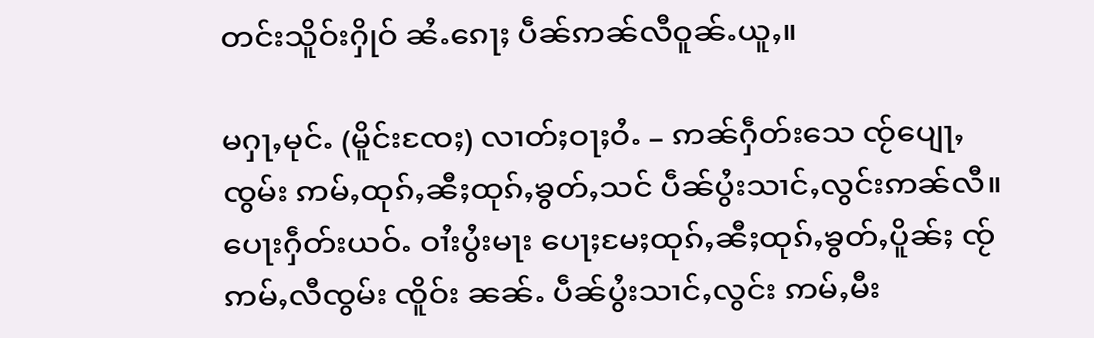တင်းသိူဝ်းႁိုဝ် ၼႆႉၵေႃႈ ပဵၼ်ဢၼ်လီဝူၼ်ႉယူႇ။

မႁႃႇမုင်ႉ (မိူင်းၸႄႈ) လၢတ်ႈဝႃႈဝႆႉ – ဢၼ်ႁဵတ်းသေ ၸႂ်ပျေႃႇၸွမ်း ဢမ်ႇထုၵ်ႇၼီႈထုၵ်ႇၶွတ်ႇသင် ပဵၼ်ပွႆးသၢင်ႇလွင်းဢၼ်လီ။ ပေႃးႁဵတ်းယဝ်ႉ ဝၢႆးပွႆးမႃး ပေႃႈမႄႈထုၵ်ႇၼီႈထုၵ်ႇၶွတ်ႇပိူၼ်ႈ ၸႂ်ဢမ်ႇလီၸွမ်း ၸိူဝ်း ၼၼ်ႉ ပဵၼ်ပွႆးသၢင်ႇလွင်း ဢမ်ႇမီး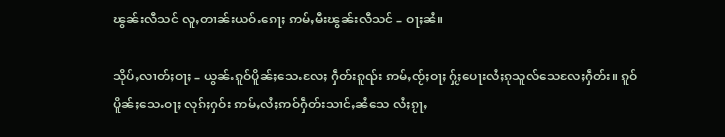ၽွၼ်းလီသင် လူႇတၢၼ်းယဝ်ႉၵေႃႈ ဢမ်ႇမီးၽွၼ်းလီသင် – ဝႃႈၼႆ။

သိုပ်ႇလၢတ်ႈဝႃႈ – ယွၼ်ႉၵူဝ်ပိူၼ်ႈသေႉလႄႈ ႁဵတ်းၵူၺ်း ဢမ်ႇၸႂ်ႈဝႃႈ ႁႂ်ႈပေႃးလႆႈၵုသူလ်သေလႄႈႁဵတ်း။ ၵူဝ်ပိူၼ်ႈသေႉဝႃႈ လုၵ်ႈႁဝ်း ဢမ်ႇလႆႈဢဝ်ႁဵတ်းသၢင်ႇၼႆသေ လႆႈၵႂႃႇ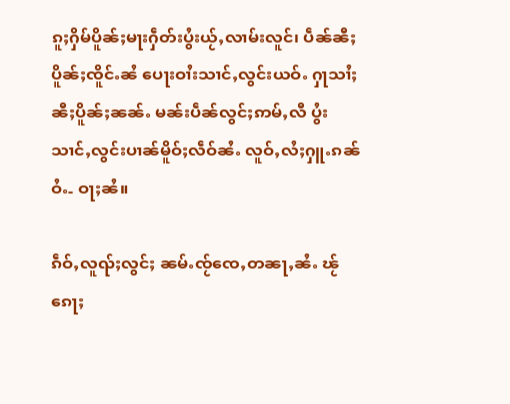ၵူႈႁိမ်ပိူၼ်ႈမႃးႁဵတ်းပွႆးယႂ်ႇလၢမ်းလူင်၊ ပဵၼ်ၼီႈပိူၼ်ႈၸိူင်ႉၼႆ ပေႃးဝၢႆးသၢင်ႇလွင်းယဝ်ႉ ႁႃသၢႆႈၼီႈပိူၼ်ႈၼၼ်ႉ မၼ်းပဵၼ်လွင်ႈဢမ်ႇလီ ပွႆးသၢင်ႇလွင်းပၢၼ်မိူဝ်ႈလဵဝ်ၼႆႉ လူဝ်ႇလႆႈႁူႉၵၼ်ဝႆႉ- ဝႃႈၼႆ။

ၵဵဝ်ႇလူၺ်ႈလွင်ႈ ၼမ်ႉၸႂ်ၸေႇတၼႃႇၼႆႉ ၽႂ်ၵေႃႈ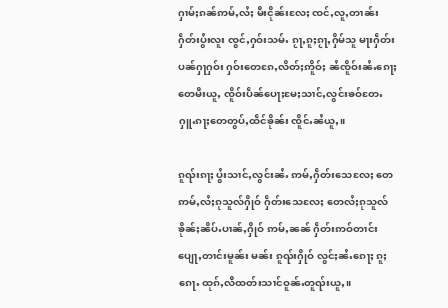ႁၢမ်ႈၵၼ်ဢမ်ႇလႆႈ မီးငိုၼ်းလႄႈ ၸင်ႇလူႇတၢၼ်း ႁဵတ်းပွႆးလူး ၸွင်ႇႁဝ်းသမ်ႉ ၵႂႃႇၵူႈၵႂႃႇႁိမ်သူ မႃးႁဵတ်းပၼ်ႁႃႁဝ်း ႁဝ်းတေၵႄႇလိတ်ႈဢိူဝ်ႈ ၼႆၸိူဝ်းၼႆႉၵေႃႈ တေမီးယူႇ ၸိူဝ်းပဵၼ်ပေႃႈမႄႈသၢင်ႇလွင်းၶဝ်တႄႉ ႁူႉၵႃႈတေတွပ်ႇထဵင်ၶိုၼ်း ၸိူင်ႉၼႆယူႇ။

ၵူၺ်းၵႃႈ ပွႆးသၢင်ႇလွင်းၼႆႉ ဢမ်ႇႁဵတ်းသေလႄႈ တေဢမ်ႇလႆႈၵုသူလ်ႁိုဝ် ႁဵတ်းသေလႄႈ တေလႆႈၵုသူလ် ၶိုၼ်ႈၼိပ်ႉပၢၼ်ႇႁိုဝ် ဢမ်ႇၼၼ် ႁဵတ်းဢဝ်တၢင်းပျေႃႇတၢင်းမူၼ်း မၼ်း ၵူၺ်းႁိုဝ် လွင်ႈၼႆႉၵေႃႈ ၵူႈၵေႃႉ ထုၵ်ႇလီထတ်းသၢင်ဝူၼ်ႉတူၺ်းယူႇ။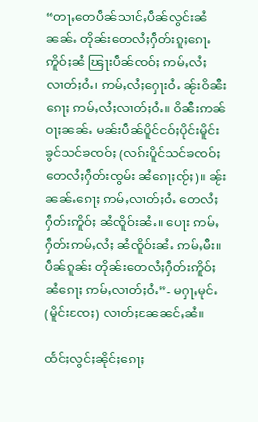“တႃႇတေပဵၼ်သၢင်ႇပဵၼ်လွင်းၼႆၼၼ်ႉ တိုၼ်းတေလႆႈႁဵတ်းၵူႈၵေႃႉဢိူဝ်ႈၼႆ ၽြႃးပဵၼ်ၸဝ်ႈ ဢမ်ႇလႆႈလၢတ်ႈဝႆႉ၊ ဢမ်ႇလႆႈႁေႃးဝႆႉ ၼႂ်းဝိၼီးၵေႃႈ ဢမ်ႇလႆႈလၢတ်ႈဝႆႉ။ ဝိၼီးဢၼ်ဝႃႈၼၼ်ႉ မၼ်းပဵၼ်ပိူင်ငဝ်ႈပိုင်းမိူင်း ၶွင်သင်ၶၸဝ်ႈ (လၵ်းပိူင်သင်ၶၸဝ်ႈ တေလႆႈႁဵတ်းၸွမ်း ၼႆၵေႃႈၸႂ်ႈ)။ ၼႂ်းၼၼ်ႉၵေႃႈ ဢမ်ႇလၢတ်ႈဝႆႉ တေလႆႈႁဵတ်းဢိူဝ်ႈ ၼႆၸိူဝ်းၼႆႉ။ ပေႃး ဢမ်ႇႁဵတ်းဢမ်ႇလႆႈ ၼႆၸိူဝ်းၼႆႉ ဢမ်ႇမီး။ ပဵၼ်ၵူၼ်း တိုၼ်းတေလႆႈႁဵတ်းဢိူဝ်ႈၼႆၵေႃႈ ဢမ်ႇလၢတ်ႈဝႆႉ”- မႁႃႇမုင်ႉ (မိူင်းၸႄႈ) လၢတ်ႈၼႄၼင်ႇၼႆ။

ထႅင်ႈလွင်ႈၼိုင်ႈၵေႃႈ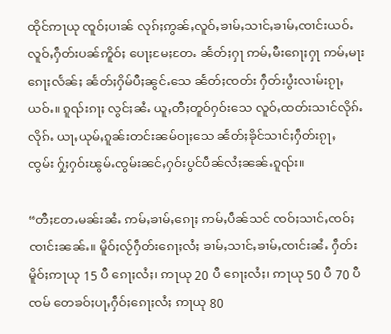ထိုင်ဢႃယု ၸူဝ်ႈပၢၼ် လုၵ်ႈဢွၼ်ႇလူဝ်ႇၶၢမ်ႇသၢင်ႇၶၢမ်ႇၸၢင်းယဝ်ႉ လူဝ်ႇႁဵတ်းပၼ်ဢိူဝ်ႈ ပေႃႈမႄႈတႄႉ ၼႅတ်ႈႁႃ ဢမ်ႇမီးၵေႃႈႁႃ ဢမ်ႇမႃးၵေႃႈလႅၼ်ႈ ၼႅတ်ႈႁိမ်ပီႈၼွင်ႉသေ ၼႅတ်ႈၸတ်း ႁဵတ်းပွႆးလၢမ်းၵႂႃႇယဝ်ႉ။ ၵူၺ်းၵႃႈ လွင်ႈၼႆႉ ယူႇတီႈတူဝ်ႁဝ်းသေ လူဝ်ႇထတ်းသၢင်လိုၵ်ႉလိုၵ်ႉ ယႃႇယုမ်ႇၵူၼ်းတင်းၼမ်ဝႃႈသေ ၼႅတ်ႈၶိုင်သၢင်ႈႁဵတ်းၵႂႃႇၸွမ်း ႁႂ်ႈႁဝ်းၽွမ်ႉၸွမ်းၼင်ႇႁဝ်းပွင်ပဵၼ်လႆႈၼၼ်ႉၵူၺ်း။

“တီႈတႄႉမၼ်းၼႆႉ ဢမ်ႇၶၢမ်ႇၵေႃႈ ဢမ်ႇပဵၼ်သင် ၸဝ်ႈသၢင်ႇၸဝ်ႈၸၢင်းၼၼ်ႉ။ မိူဝ်ႈလႂ်ႁဵတ်းၵေႃႈလႆႈ ၶၢမ်ႇသၢင်ႇၶၢမ်ႇၸၢင်းၼႆႉ ႁဵတ်းမိူဝ်ႈဢႃယု 15 ပီ ၵေႃႈလႆႈ၊ ဢႃယု 20 ပီ ၵေႃႈလႆႈ၊ ဢႃယု 50 ပီ 70 ပီ ၸမ် တေၶဝ်ႈပႃႇႁဵဝ်ႈၵေႃႈလႆႈ ဢႃယု 80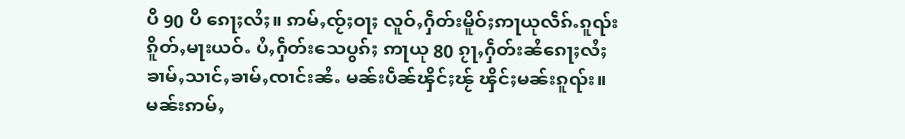ပီ 90 ပီ ၵေႃႈလႆႈ။ ဢမ်ႇၸႂ်ႈဝႃႈ လူဝ်ႇႁဵတ်းမိူဝ်ႈဢႃယုလဵၵ်ႉၵူၺ်း ၵိူတ်ႇမႃးယဝ်ႉ ပႆႇႁဵတ်းသေပွၵ်ႈ ဢႃယု 80 ၵႂႃႇႁဵတ်းၼႆၵေႃႈလႆႈ ၶၢမ်ႇသၢင်ႇၶၢမ်ႇၸၢင်းၼႆႉ မၼ်းပဵၼ်ၾိင်ႈၽႂ် ၾိင်ႈမၼ်းၵူၺ်း။ မၼ်းဢမ်ႇ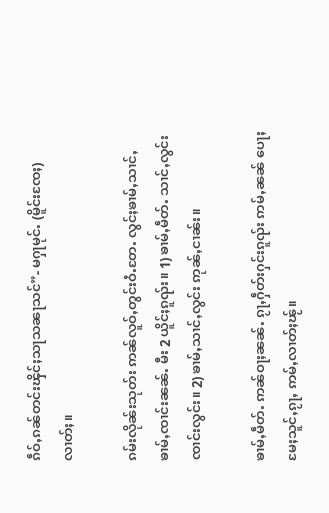ၵဵဝ်ႇၵၼ်တင်းၾိင်ႈသႃသၼႃသင်”- မႁႃမုင်ႉ (မိူင်းၸႄႈ) လၢတ်ႈ။

ၵမ်းလိုၼ်းသုတ်း ဢၼ်လူဝ်ႇတွင်းဝႆႉတႄႉ လွင်ႈၶၢမ်ႇသၢင်ႇၶၢမ်ႇၸၢင်းၼၼ်ႉ မီး 2 ယိူင်ႈၵူၺ်း။ 1) ၶၢမ်ႇမဵတ်ႉ သၢင်ႇလွင်းၸၢင်းလွင်း။ 2) ၶၢမ်ႇသၢင်ႇလွင်း ဢုၼ်ႇငၢၼ်း။

ၶၢမ်ႇမဵတ်ႉ ဢၼ်ဝႃႈၼၼ်ႉ ၵႂႃႇႁဵတ်းႁင်းၵူၺ်း ဢမ်ႇၼၼ် ပေႃႈမႄႈသူင်ႇၵႂႃႇ ဢမ်ႇလၢတ်ႈၽႂ်။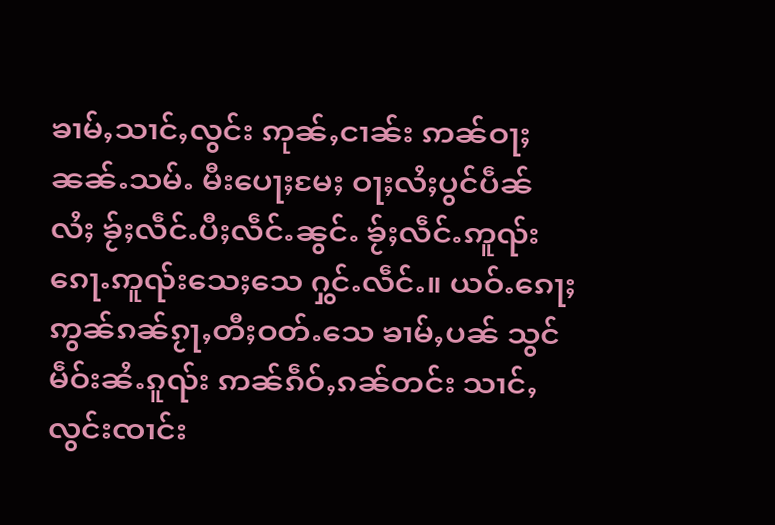ၶၢမ်ႇသၢင်ႇလွင်း ဢုၼ်ႇငၢၼ်း ဢၼ်ဝႃႈၼၼ်ႉသမ်ႉ မီးပေႃႈမႄႈ ဝႃႈလႆႈပွင်ပဵၼ်လႆႈ ၶႂ်ႈလဵင်ႉပီႈလဵင်ႉၼွင်ႉ ၶႂ်ႈလဵင်ႉဢူၺ်းၵေႃႉဢူၺ်းသေႈသေ ႁွင်ႉလဵင်ႉ။ ယဝ်ႉၵေႃႈ ဢွၼ်ၵၼ်ၵႂႃႇတီႈဝတ်ႉသေ ၶၢမ်ႇပၼ် သွင်မဵဝ်းၼႆႉၵူၺ်း ဢၼ်ၵဵဝ်ႇၵၼ်တင်း သၢင်ႇလွင်းၸၢင်း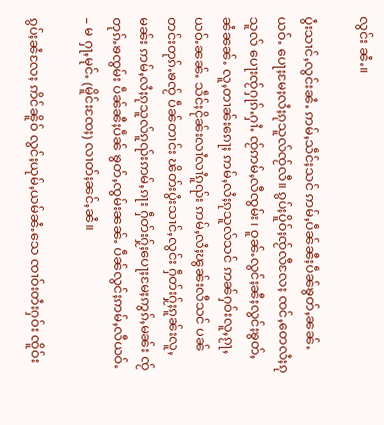လွင်း ၼႆႉ။

ပွႆးသၢင်ႇလွင်းၼႆႉ ဢမ်ႇသဵင်ႈသင် ဢမ်ႇပဵၼ်ၼီႈပဵၼ်ၶွတ်ႇၼၼ်ႉယဝ်ႉ ပေႃႈမႄႈလႆႈၵုသူလ်ၸႂ်လီ။ ၵွပ်ႈပိူဝ်ႈၸႂ်လီလႄႈ ၸင်ႇတေလႆႈၵုသူလ် ပေႃးၸႂ်ႁုၵ်ႉႁၢႆႉ ၸႂ်ဢမ်ႇလီၸွမ်း၊ ဝူၼ်ႉလွင်ႈၼီႈလွင်ႈၶွတ်ႇ ၼႆၼၼ်ႉ လူႇတၢၼ်းၵေႃႈ ဢမ်ႇလႆႈၵုသူလ်သင် ဢၼ်ႁဝ်းလူႇၵႂႃႇယဝ်ႉၼၼ်ႉ သဵင်ႈငိုၼ်းလၢႆလၢႆၵူၺ်း ဢမ်ႇလႆႈၽွၼ်းလီသင် ပၼ်တင်းတုၵ်ႉၶၸႂ် ပဵၼ်တၢင်း ၽိတ်းပွႆးသၢင်ႇလွင်း ႁဵတ်းႁႂ်ႈၵူၼ်းလူႇမၼ်း ဢမ်ႇလႆႈၵုသူလ်ၵူၺ်းဢမ်ႇၵႃး ႁဵတ်းႁႂ်ႈပေႃႈမႄႈဢွၵ်ႇမၼ်း ၸႂ်တုၵ်ႉၶၸွမ်း ပဵၼ်ၼီႈပဵၼ် ၶွတ်ႇၸွမ်းၼၼ်ႉ ပဵၼ်လွင်ႈဢမ်ႇလီယဝ်ႉ – မ ႁႃႇမုင်ႉ (မိူင်းၸႄႈ) လၢတ်ႈၼင်ႇၼႆ။

ၵွပ်ႈၼႆလႄႈ ဢိင်ၼိူဝ် လွင်ႈယုမ်ႇယမ်ၼႆႉသေ ၸၢဝ်းတႆးႁဝ်း ၸိူဝ်း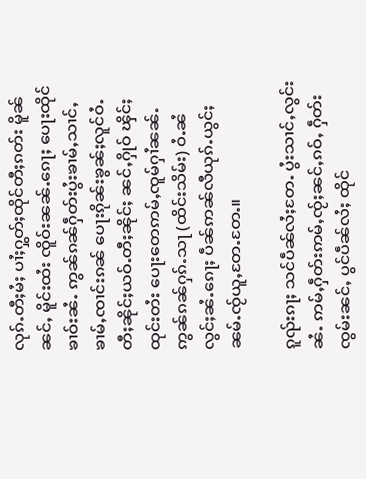လုၵ်ႉတီႈမႆႈ ပၢႆႈႁွတ်ႈထိုင်တီႈၵတ်း မိူၼ်ၼင်ႇ မိူင်းထႆး ၸိူဝ်းၼၼ်ႉၵေႃႈ ပေႃးထိုင်ၶၢဝ်းၼႆႉ ဢွၼ်ၵၼ်ႁဵတ်းပွႆးၶၢမ်ႇသၢင်ႇၶၢမ်ႇၸၢင်းၵၼ် ပေႃးၵိုၼ်းၶွၼ်ႈလူင်ဝႆႉ တီႈၼိုင်ႈယဝ်ႉတီႈၼိုင်ႈ ၼင်ႇႁိုဝ် ၾိင်ႈထုင်းတႆး ပေႃးတေဢမ်ႇၸူမ်ႁၢႆၼၼ်ႉ ဢွၼ်ၵၼ်ႁၵ်ႉသႃ (ထိင်းသိမ်း) ဝႆႉၼႆ လွင်ႈၼႆႉၵေႃႈ ပဵၼ်ဢၼ်လီယုၵ်ႉယွင်ႈၼမ်ႉၸႂ်ယူႇတႄႉတႄႉ။

ၵူၺ်းၵႃႈ သင်ပဵၼ်လႆႈတႄႉ ပွႆးသၢင်ႇလွင်းၼႆႉ ဢမ်ႇႁဵတ်းဢမ်ႇၸႂ်ႈၼင်ႇၵဝ်ႇ ႁဵတ်းၸွမ်းၼင်ႇ ပွင်ပဵၼ်လႆႈ ထိုင်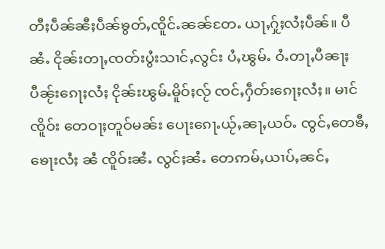တီႈပဵၼ်ၼီႈပဵၼ်ၶွတ်ႇၸိူင်ႉၼၼ်တႄႉ ယႃႇႁႂ်ႈလႆႈပဵၼ်။ ပီၼႆႉ ငိုၼ်းတႃႇၸတ်းပွႆးသၢင်ႇလွင်း ပႆႇၽွမ်ႉ ဝႆႉတႃႇပီၼႃႈပီၼႂ်းၵေႃႈလႆႈ ငိုၼ်းၽွမ်ႉမိူဝ်ႈလႂ် ၸင်ႇႁဵတ်းၵေႃႈလႆႈ။ မၢင်ၸိူဝ်း တေဝႃႈတူဝ်မၼ်း ပေႃးၵေႃႉယႂ်ႇၼႃႇယဝ်ႉ ၸွင်ႇတေၶီႇၶေႃးလႆႈ ၼႆ ၸိူဝ်းၼႆႉ လွင်ႈၼႆႉ တေဢမ်ႇယၢပ်ႇၼင်ႇ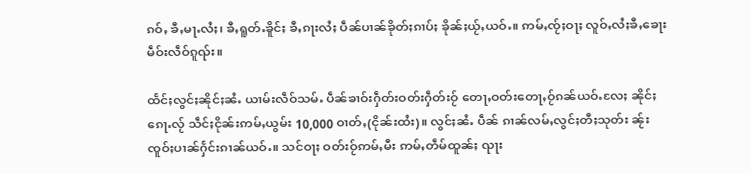ၵဝ်ႇ ၶီႇမႃႉလႆႈ၊ ၶီႇရူတ်ႉၶိူင်ႈ ၶီႇၵႃးလႆႈ ပဵၼ်ပၢၼ်ၶိုတ်ႈၵၢပ်ႈ ၶိုၼ်ႈယႂ်ႇယဝ်ႉ။ ဢမ်ႇၸႂ်ႈဝႃႈ လူဝ်ႇလႆႈၶီႇၶေႃး မဵဝ်းလဵဝ်ၵူၺ်း။

ထႅင်ႈလွင်ႈၼိုင်ႈၼႆႉ ယၢမ်းလဵဝ်သမ်ႉ ပဵၼ်ၶၢဝ်းႁဵတ်းဝတ်းႁဵတ်းဝႂ် တေႃႇဝတ်းတေႃႇဝႂ်ၵၼ်ယဝ်ႉလႄႈ ၼိုင်ႈၵေႃႉလႂ် သဵင်ႈငိုၼ်းဢမ်ႇယွမ်း 10,000 ဝၢတ်ႇ(ငိုၼ်းထႆး)။ လွင်ႈၼႆႉ ပဵၼ် ၵၢၼ်လမ်ႇလွင်ႈတီႈသုတ်း ၼႂ်း ၸူဝ်ႈပၢၼ်ႁႅင်းၵၢၼ်ယဝ်ႉ။ သင်ဝႃႈ ဝတ်းဝႂ်ဢမ်ႇမီး ဢမ်ႇတဵမ်ထူၼ်ႈ ၺႃး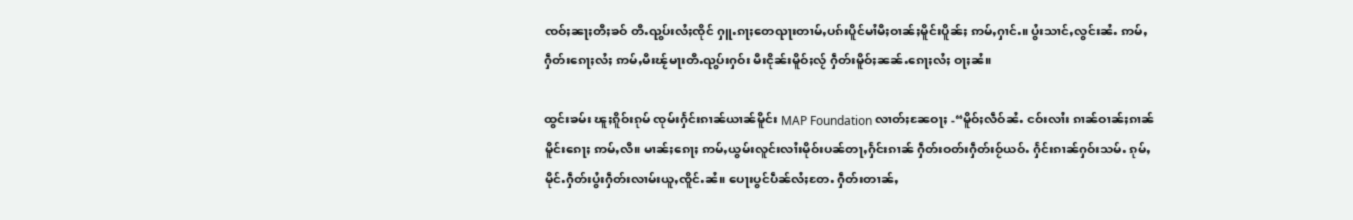ၸဝ်ႈၼႃႈတီႈၶဝ် တီႉၺွပ်းလႆႈၸိုင် ႁူႉၵႃႈတေၺႃးတၢမ်ႇပၵ်းပိူင်မၢႆမီႈဝၢၼ်ႈမိူင်းပိူၼ်ႈ ဢမ်ႇႁၢင်ႉ။ ပွႆးသၢင်ႇလွင်းၼႆႉ ဢမ်ႇႁဵတ်းၵေႃႈလႆႈ ဢမ်ႇမီးၽႂ်မႃးတီႉၺွပ်းႁဝ်း မီးငိုၼ်းမိူဝ်ႈလႂ် ႁဵတ်းမိူဝ်ႈၼၼ်ႉၵေႃႈလႆႈ ဝႃႈၼႆ။

ထွင်းၶမ်း ၽူႈၵိူဝ်းၵုမ် ၸုမ်းႁႅင်းၵၢၼ်ယၢၼ်မိူင်း MAP Foundation လၢတ်ႈၼႄဝႃႈ -“မိူဝ်ႈလဵဝ်ၼႆႉ ငဝ်းလၢႆး ၵၢၼ်ဝၢၼ်ႈၵၢၼ်မိူင်းၵေႃႈ ဢမ်ႇလီ။ မၢၼ်ႈၵေႃႈ ဢမ်ႇယွမ်းလူင်းလၢႆးမိုဝ်းပၼ်တႃႇႁႅင်းၵၢၼ် ႁဵတ်းဝတ်းႁဵတ်းဝႂ်ယဝ်ႉ ႁႅင်းၵၢၼ်ႁဝ်းသမ်ႉ ၵုမ်ႇမိုင်ႉႁဵတ်းပွႆးႁဵတ်းလၢမ်းယူႇၸိူင်ႉၼႆ။ ပေႃးပွင်ပဵၼ်လႆႈတႄႉ ႁဵတ်းတၢၼ်ႇ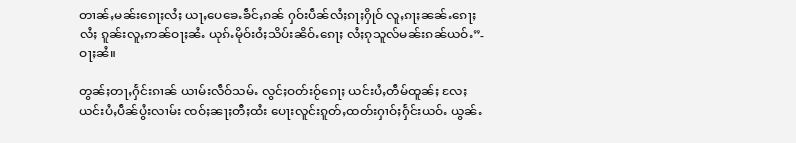တၢၼ်ႇမၼ်းၵေႃႈလႆႈ ယႃႇပေၶေႉၶဵင်ႇၵၼ် ႁဝ်းပဵၼ်လႆႈၵႃႈႁိုဝ် လူႇၵႃႈၼၼ်ႉၵေႃႈလႆႈ ၵူၼ်းလူႇဢၼ်ဝႃႈၼႆႉ ယုၵ်ႉမိုဝ်းဝႆႈသိပ်းၼိဝ်ႉၵေႃႈ လႆႈၵုသူလ်မၼ်းၵၼ်ယဝ်ႉ”- ဝႃႈၼႆ။

တွၼ်ႈတႃႇႁႅင်းၵၢၼ် ယၢမ်းလဵဝ်သမ်ႉ လွင်ႈဝတ်းဝႂ်ၵေႃႈ ယင်းပႆႇတဵမ်ထူၼ်ႈ လႄႈ ယင်းပႆႇပဵၼ်ပွႆးလၢမ်း ၸဝ်ႈၼႃႈတီႈထႆး ပေႃးလူင်းၵူတ်ႇထတ်းႁၢဝ်ႈႁႅင်းယဝ်ႉ ယွၼ်ႉ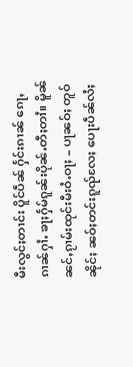မီးလွင်ႈတၢင်း ပိူင်ပဵၼ် ႁႅင်းၵၢၼ် ၵေႃႇၵၢၼ်ႁၢႆႉ ၶႃႈႁႅမ်ၵူၼ်းပိုၼ်ႉတီႈတၢႆ။ မိူၼ်ၼင်ႇၵႂၢမ်းထုင်းမီးဝႆႉဝႃႈ – ပႃၼဝ်ႈ တူဝ်ၼိုင်ႈ ၼဝ်ႈတင်းၵူၺ်လႄႈ ပေႃးပဵၼ်လႆႈ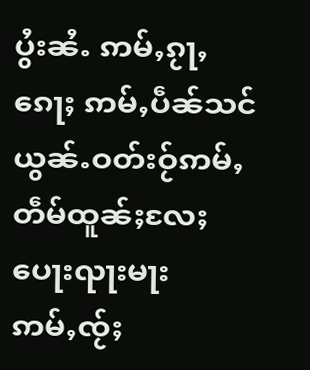ပွႆးၼႆႉ ဢမ်ႇၵႂႃႇၵေႃႈ ဢမ်ႇပဵၼ်သင် ယွၼ်ႉဝတ်းဝႂ်ဢမ်ႇတဵမ်ထူၼ်ႈလႄႈ ပေႃးၺႃးမႃးဢမ်ႇၸႂ်ႈ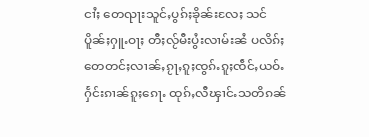ငၢႆႈ တေၺႃးသူင်ႇပွၵ်ႈၶိုၼ်းလႄႈ သင်ပိူၼ်ႈႁူႉဝႃႈ တီႈလႂ်မီးပွႆးလၢမ်းၼႆ ပလိၵ်ႈတေတင်ႈလၢၼ်ႇၵႂႃႇၵူႈၸွၵ်ႉၵူႈၸဵင်ႇယဝ်ႉ ႁႅင်းၵၢၼ်ၵူႈၵေႃႉ ထုၵ်ႇလီၾၢင်ႉသတိၵၼ်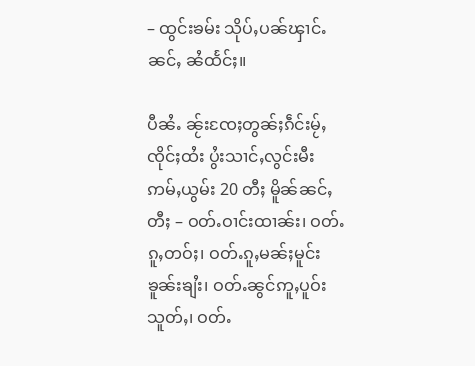– ထွင်းၶမ်း သိုပ်ႇပၼ်ၾၢင်ႉၼင်ႇ ၼႆထႅင်ႈ။

ပီၼႆႉ ၼႂ်းၸႄႈတွၼ်ႈၵဵင်းမႂ်ႇ ၸိုင်ႈထႆး ပွႆးသၢင်ႇလွင်းမီး ဢမ်ႇယွမ်း 20 တီႈ မိူၼ်ၼင်ႇတီႈ – ဝတ်ႉဝၢင်းထၢၼ်း၊ ဝတ်ႉၵူႇတဝ်ႈ၊ ဝတ်ႉၵူႇမၼ်ႈမူင်းၶူၼ်းၶျႆး၊ ဝတ်ႉၼွင်ဢူႇပူဝ်းသူတ်ႇ၊ ဝတ်ႉ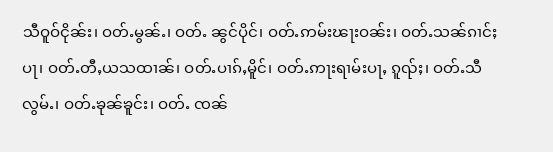သီဝူဝ်ငိုၼ်း၊ ဝတ်ႉမွၼ်ႉ၊ ဝတ်ႉ ၼွင်ပိုင်၊ ဝတ်ႉဢမ်းၽႃးဝၼ်း၊ ဝတ်ႉသၼ်ၵၢင်ႈပႃ၊ ဝတ်ႉတီႇယသထၢၼ်၊ ဝတ်ႉပၢၵ်ႇမိူင်၊ ဝတ်ႉဢႃးရၢမ်းပႃႇ ၵူၺ်ႈ၊ ဝတ်ႉသီလွမ်ႉ၊ ဝတ်ႉၶုၼ်ၶူင်း၊ ဝတ်ႉ ၸၼ်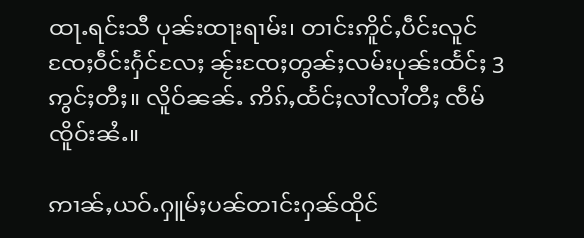ထႃႉရင်းသီ ပုၼ်းထႃးရၢမ်း၊ တၢင်းဢိူင်ႇပဵင်းလူင် ၸႄႈဝဵင်းႁႅင်လႄႈ ၼႂ်းၸႄႈတွၼ်ႈလမ်းပုၼ်းထႅင်ႈ 3 ဢွင်ႈတီႈ။ လိူဝ်ၼၼ်ႉ ဢိၵ်ႇထႅင်ႈလၢႆလၢႆတီႈ ၸဵမ်ၸိူဝ်းၼႆႉ။

ဢၢၼ်ႇယဝ်ႉႁူမ်ႈပၼ်တၢင်းႁၼ်ထိုင်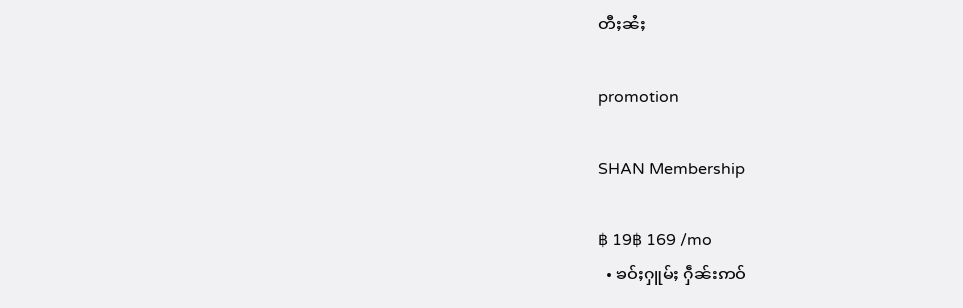တီႈၼႆႈ

promotion

SHAN Membership

฿ 19฿ 169 /mo
  • ၶဝ်ႈႁူမ်ႈ ႁဵၼ်းဢဝ်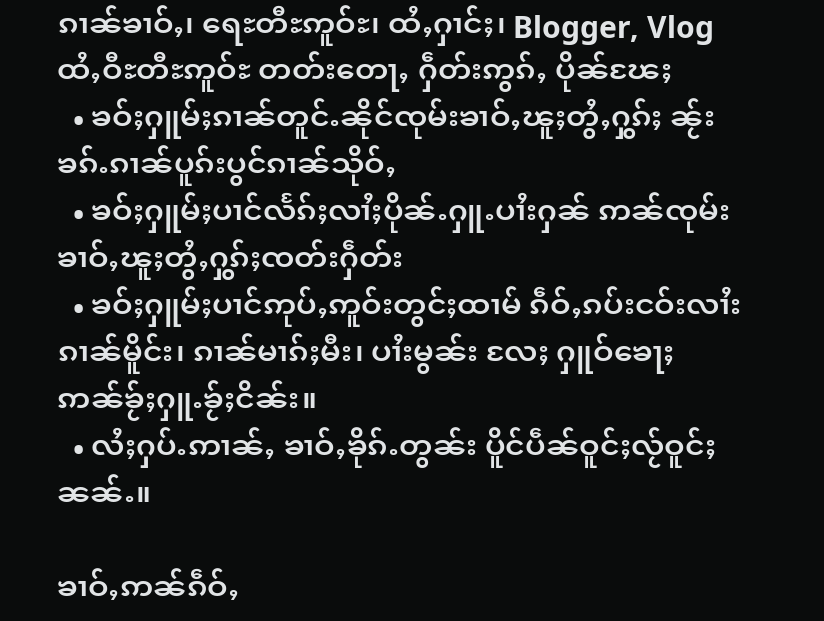ၵၢၼ်ၶၢဝ်ႇ၊ ရေႊတီႊဢူဝ်ႊ၊ ထႆႇႁၢင်ႈ၊ Blogger, Vlog ထႆႇဝီႊတီႊဢူဝ်ႊ တတ်းတေႃႇ ႁဵတ်းဢွၵ်ႇ ပိုၼ်ၽႄႈ
  • ၶဝ်ႈႁူမ်ႈၵၢၼ်တူင်ႉၼိုင်ၸုမ်းၶၢဝ်ႇၽူႈတွႆႇႁွၵ်ႈ ၼႂ်းၶၵ်ႉၵၢၼ်ပူၵ်းပွင်ၵၢၼ်သိုဝ်ႇ
  • ၶဝ်ႈႁူမ်ႈပၢင်လႅၵ်ႈလၢႆႈပိုၼ်ႉႁူႉပၢႆးႁၼ် ဢၼ်ၸုမ်းၶၢဝ်ႇၽူႈတွႆႇႁွၵ်ႈၸတ်းႁဵတ်း
  • ၶဝ်ႈႁူမ်ႈပၢင်ဢုပ်ႇဢူဝ်းတွင်ႈထၢမ် ၵဵဝ်ႇၵပ်းငဝ်းလၢႆးၵၢၼ်မိူင်း၊ ၵၢၼ်မၢၵ်ႈမီး၊ ပၢႆးမွၼ်း လႄႈ ႁူဝ်ၶေႃႈ ဢၼ်ၶႂ်ႈႁူႉၶႂ်ႈငိၼ်း။
  • လႆႈႁပ်ႉဢၢၼ်ႇ ၶၢဝ်ႇၶိုၵ်ႉတွၼ်း ပိူင်ပဵၼ်ဝူင်ႈလႂ်ဝူင်ႈ ၼၼ်ႉ။

ၶၢဝ်ႇဢၼ်ၵဵဝ်ႇ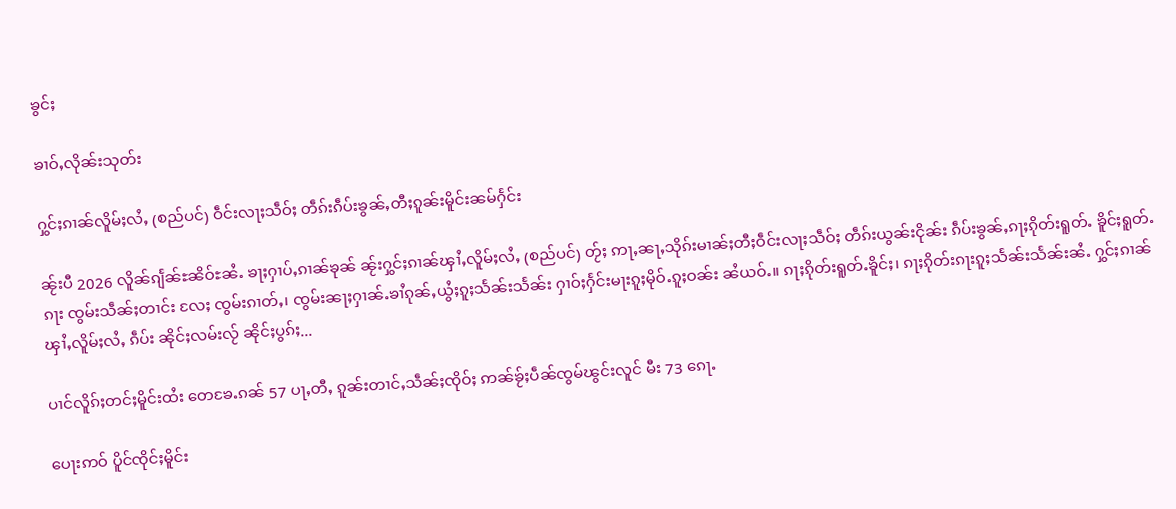ၶွင်ႈ

ၶၢဝ်ႇလိုၼ်းသုတ်း

ႁွင်ႈၵၢၼ်လိူမ်ႈလႆႇ (စည်ပင်) ဝဵင်းလႃႈသဵဝ်ႈ တဵၵ်းၵဵပ်းၶွၼ်ႇတီႈၵူၼ်းမိူင်းၼမ်ႁႅင်း

ၼႂ်းပီ 2026 လိူၼ်ၵျႅၼ်ႊၼိဝ်ႊၼႆႉ ၶႃႈႁၢပ်ႇၵၢၼ်ၶုၼ် ၼႂ်းႁွင်ႈၵၢၼ်ၾၢႆႇလိူမ်ႈလႆႇ (စည်ပင်) တႂ်ႈ ဢႃႇၼႃႇသိုၵ်းမၢၼ်ႈတီႈဝဵင်းလႃႈသဵဝ်ႈ တဵၵ်းယွၼ်းငိုၼ်း ၵဵပ်းၶွၼ်ႇၵႃႈၵိုတ်းရူတ်ႉ ၶိူင်ႈရူတ်ႉၵႃး ၸွမ်းသဵၼ်ႈတၢင်း လႄႈ ၸွမ်းၵၢတ်ႇ၊ ၸွမ်းၼႃႈႁၢၼ်ႉၶၢႆၵုၼ်ႇယွႆႈၵူႈသႅၼ်းသႅၼ်း ႁၢဝ်ႈႁႅင်းမႃးၵူႈမိုဝ်ႉၵူႈဝၼ်း ၼႆယဝ်ႉ။ ၵႃႈၵိုတ်းရူတ်ႉၶိူင်ႈ၊ ၵႃႈၵိုတ်းၵႃးၵူႈသႅၼ်းသႅၼ်းၼႆႉ ႁွင်ႈၵၢၼ်ၾၢႆႇလိူမ်ႈလႆႇ ၵဵပ်း ၼိုင်ႈလမ်းလႂ် ၼိုင်ႈပွၵ်ႈ...

ပၢင်လိူၵ်ႈတင်ႈမိူင်းထႆး တေၶႄႉၵၼ် 57 ပႃႇတီႇ ၵူၼ်းတၢင်ႇသဵၼ်ႈၸိုဝ်ႈ ဢၼ်ၶႂ်ႈပဵၼ်ၸွမ်ၽွင်းလူင် မီး 73 ၵေႃႉ

ပေႃးဢဝ် ပိူင်ၸိုင်ႈမိူင်း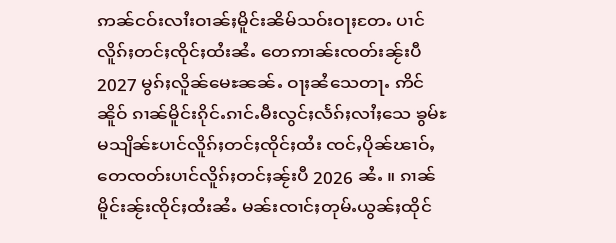ဢၼ်ငဝ်းလၢႆးဝၢၼ်ႈမိူင်းၼိမ်သဝ်းဝႃႈတႄႉ ပၢင်လိူၵ်ႈတင်ႈၸိုင်ႈထႆးၼႆႉ တေဢၢၼ်းၸတ်းၼႂ်းပီ 2027 မွၵ်ႈလိူၼ်မေႊၼၼ်ႉ ဝႃႈၼႆသေတႃႉ ဢိင်ၼိူဝ် ၵၢၼ်မိူင်းၵိုင်ႉၵၢင်ႉမီးလွင်ႈလႅၵ်ႈလၢႆႈသေ ၶွမ်ႊမသျိၼ်ႊပၢင်လိူၵ်ႈတင်ႈၸိုင်ႈထႆး ၸင်ႇပိုၼ်ၽၢဝ်ႇတေၸတ်းပၢင်လိူၵ်ႈတင်ႈၼႂ်းပီ 2026 ၼႆႉ ။ ၵၢၼ်မိူင်းၼႂ်းၸိုင်ႈထႆးၼႆႉ မၼ်းၸၢင်ႈတုမ်ႉယွၼ်ႈထိုင်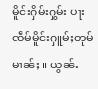မိူင်းႁိမ်းႁွမ်း ပႃးၸဵမ်မိူင်းႁူမ်ႈတုမ်မၢၼ်ႈ ။ ယွၼ်ႉ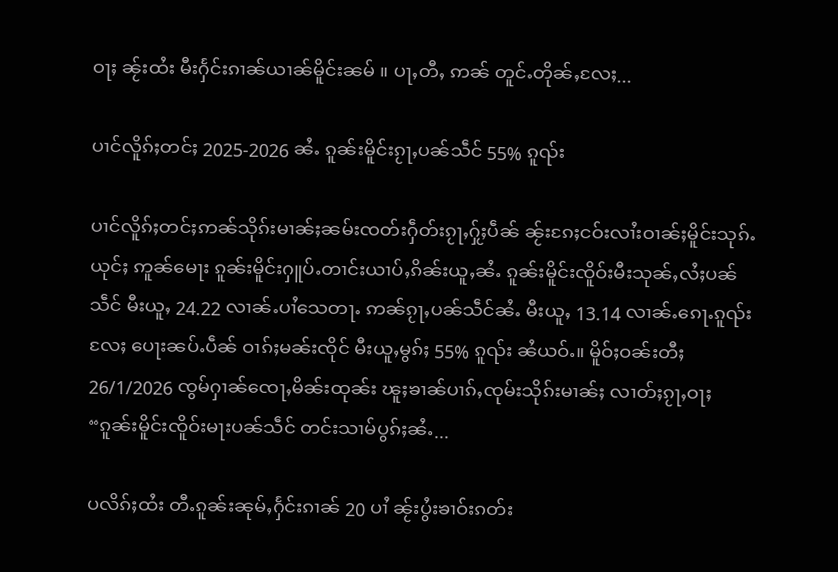ဝႃႈ ၼႂ်းထႆး မီးႁႅင်းၵၢၼ်ယၢၼ်မိူင်းၼမ် ။ ပႃႇတီႇ ဢၼ် တူင်ႉတိုၼ်ႇလႄႈ...

ပၢင်လိူၵ်ႈတင်ႈ 2025-2026 ၼႆႉ ၵူၼ်းမိူင်းၵႂႃႇပၼ်သဵင် 55% ၵူၺ်း

ပၢင်လိူၵ်ႈတင်ႈဢၼ်သိုၵ်းမၢၼ်ႈၼမ်းၸတ်းႁဵတ်းၵႂႃႇႁႂ်ႈပဵၼ် ၼႂ်းၵႄႈငဝ်းလၢႆးဝၢၼ်ႈမိူင်းသုၵ်ႉယုင်ႈ ဢူၼ်မေႃး ၵူၼ်းမိူင်းႁူပ်ႉတၢင်းယၢပ်ႇၵိၼ်းယူႇၼႆႉ ၵူၼ်းမိူင်းၸိူဝ်းမီးသုၼ်ႇလႆႈပၼ်သဵင် မီးယူႇ 24.22 လၢၼ်ႉပၢႆသေတႃႉ ဢၼ်ၵႂႃႇပၼ်သဵင်ၼႆႉ မီးယူႇ 13.14 လၢၼ်ႉၵေႃႉၵူၺ်းလႄႈ ပေႃးၼပ်ႉပဵၼ် ဝၢၵ်ႈမၼ်းၸိုင် မီးယူႇမွၵ်ႈ 55% ၵူၺ်း ၼႆယဝ်ႉ။ မိူဝ်ႈဝၼ်းတီႈ 26/1/2026 ၸွမ်ႁၢၼ်ၸေႃႇမိၼ်းထုၼ်း ၽူႈၶၢၼ်ပၢၵ်ႇၸုမ်းသိုၵ်းမၢၼ်ႈ လၢတ်ႈၵႂႃႇဝႃႈ “ၵူၼ်းမိူင်းၸိူဝ်းမႃးပၼ်သဵင် တင်းသၢမ်ပွၵ်ႈၼႆႉ...

ပလိၵ်ႈထႆး တီႉၵူၼ်းၼုမ်ႇႁႅင်းၵၢၼ် 20 ပၢႆ ၼႂ်းပွႆးၶၢဝ်းၵတ်း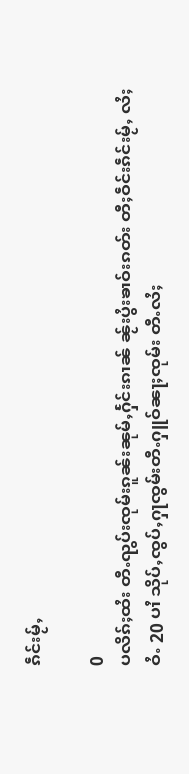ၵဵင်းမႂ်ႇ

0
ပလိၵ်ႈထႆး တီႉၺွပ်းၸုမ်းၵူၼ်းၼုမ်ႇႁႅင်းၵၢၼ် ၼႂ်းပွႆးၶၢဝ်းၵတ်း တီႈဝဵင်းၵဵင်းမႂ်ႇ လႆႈဝႆႉ 20 ပၢႆ သိုပ်ႇၸွပ်ႇႁႃၸွမ်းတီႉႁူဝ်ၼႃႈၸုမ်း တီႉလႆႈ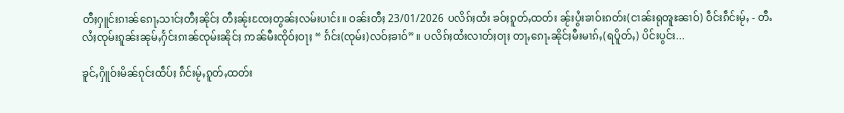တီႈႁူင်းၵၢၼ်ၵေႃႇသၢင်ႈတီႈၼိုင်ႈ တီႈၼႂ်းၸႄႈတွၼ်ႈလမ်းပၢင်း။ ဝၼ်းတီႈ 23/01/2026 ပလိၵ်ႈထႆး ၶဝ်ႈၵူတ်ႇထတ်း ၼႂ်းပွႆးၶၢဝ်းၵတ်း(ငၢၼ်းရုၻူႊၼၢဝ်) ဝဵင်းၵဵင်းမႂ်ႇ - တီႉလႆႈၸုမ်းၵူၼ်းၼုမ်ႇႁႅင်းၵၢၼ်ၸုမ်းၼိုင်ႈ ဢၼ်မီးၸိုဝ်ႈဝႃႈ “ ၵႅင်း(ၸုမ်း)လဝ်ႈၶၢဝ်” ။ ပလိၵ်ႈထႆးလၢတ်ႈဝႃႈ တႃႇၵေႃႉၼိုင်ႈမီးမၢၵ်ႇ(ရပိူတ်ႇ) ပိင်းပွင်း...

ၶူင်ႇႁိူဝ်းမိၼ်ၵုင်းထဵပ်ႈ ၵဵင်းမႂ်ႇၵူတ်ႇထတ်း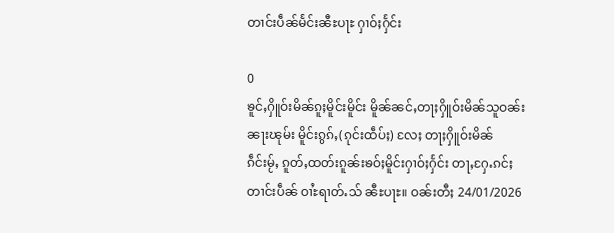တၢင်းပဵၼ်မႅင်းၼီႊပႃႊ ႁၢဝ်ႈႁႅင်း

0
ၶူင်ႇႁိူဝ်းမိၼ်ၵူႈမိူင်းမိူင်း မိူၼ်ၼင်ႇတႃႈႁိူဝ်းမိၼ်သူဝၼ်းၼႃးၽုမ်း မိူင်းၵွၵ်ႇ(ၵုင်းထဵပ်ႈ) လႄႈ တႃႈႁိူဝ်းမိၼ် ၵဵင်းမႂ်ႇ ၵူတ်ႇထတ်းၵူၼ်းၶဝ်ႈမိူင်းႁၢဝ်ႈႁႅင်း တႃႇႁႄႉၵင်ႈတၢင်းပဵၼ် ဝၢႆႊရၢတ်ႉသ် ၼီႊပႃႊ။ ဝၼ်းတီႈ 24/01/2026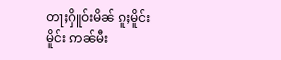တႃႈႁိူဝ်းမိၼ် ၵူႈမိူင်းမိူင်း ဢၼ်မီး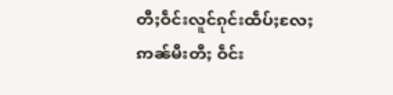တီႈဝဵင်းလူင်ၵုင်းထဵပ်ႈလႄႈ ဢၼ်မီးတီႈ ဝဵင်း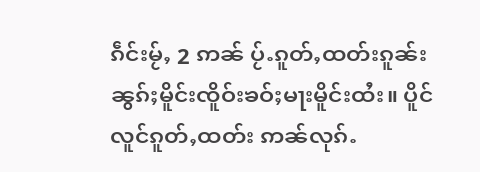ၵဵင်းမႂ်ႇ 2 ဢၼ် ပႂ်ႉၵူတ်ႇထတ်းၵူၼ်းၼွၵ်ႈမိူင်းၸိူဝ်းၶဝ်ႈမႃးမိူင်းထႆး။ ပိူင်လူင်ၵူတ်ႇထတ်း ဢၼ်လုၵ်ႉ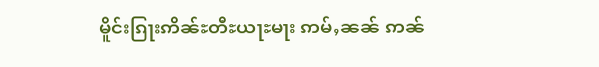မိူင်းၵြႃးဢိၼ်ႊတီႊယႃႊမႃး ဢမ်ႇၼၼ် ဢၼ်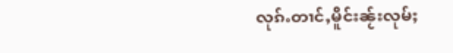လုၵ်ႉတၢင်ႇမိူင်းၼႂ်းလုမ်ႈ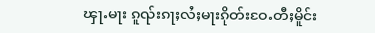ၾႃႉမႃး ၵူၺ်းၵႃႈလႆႈမႃးၵိုတ်းဝႄႉတီႈမိူင်း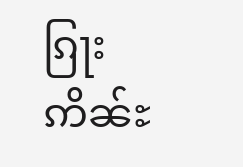ၵြႃးဢိၼ်ႊ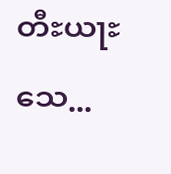တီႊယႃႊသေ...